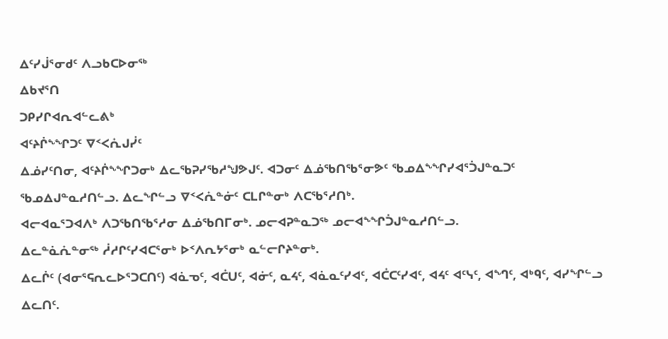ᐃᑦᓯᒎᕐᓂᑯᑦ ᐱᓗᑲᑕᐅᓂᖅ
ᐃᑲᔪᕐᑎ
ᑐᑭᓯᒋᐊᕆᐊᓪᓚᕕᒃ
ᐊᑦᔨᒌᖕᖏᑐᑦ ᐁᑉᐸᕇᒍᓰᑦ
ᐃᓅᓯᑦᑎᓂ, ᐊᑦᔨᒌᖕᖏᑐᓂᒃ ᐃᓚᖃᕈᓯᖃᓱᖑᕗᒍᑦ. ᐊᑐᓂᑦ ᐃᓅᖃᑎᖃᕐᓂᕗᑦ ᖃᓄᐃᖕᖏᓯᐊᕐᑑᒍᓐᓇᑐᑦ ᖃᓄᐃᒍᓐᓇᓱᑎᓪᓗ. ᐃᓚᖏᓪᓗ ᐁᑉᐸᕇᓐᓃᑦ ᑕᒪᒋᓐᓂᒃ ᐱᑕᖃᕐᓱᑎᒃ.
ᐊᓕᐊᓇᕐᑐᐊᐱᒃ ᐱᑐᖃᑎᖃᕐᓱᓂ ᐃᓅᖃᑎᒥᓂᒃ. ᓄᓕᐊᕈᓐᓇᑐᖅ ᓄᓕᐊᖕᖏᑑᒍᓐᓇᓱᑎᓪᓗ.
ᐃᓚᓐᓈᕇᓐᓂᖅ ᓲᓱᒋᑦᓯᐊᑕᕐᓂᒃ ᐅᑉᐱᕆᔭᕐᓂᒃ ᓇᓪᓕᒋᔨᓐᓂᒃ.
ᐃᓚᒌᑦ (ᐊᓂᕐᕋᕆᓚᐅᕐᑐᑕᑎᑦ) ᐊᓈᓀᑦ, ᐊᑖᑌᑦ, ᐊᓃᑦ, ᓇᔦᑦ, ᐊᓈᓇᑦᓯᐊᑦ, ᐊᑖᑕᑦᓯᐊᑦ, ᐊᔦᑦ ᐊᑦᓭᑦ, ᐊᙰᑦ, ᐊᒃᑫᑦ, ᐊᓯᖏᓪᓗ ᐃᓚᑎᑦ.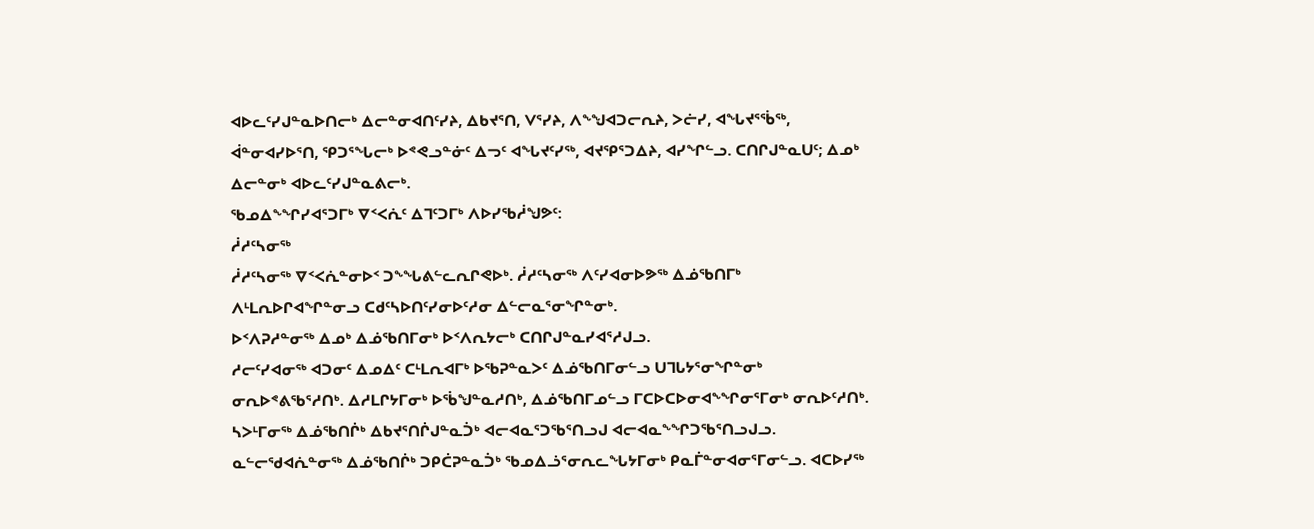ᐊᐅᓚᑦᓯᒍᓐᓇᐅᑎᓕᒃ ᐃᓕᓐᓂᐊᑎᑦᓯᔨ, ᐃᑲᔪᕐᑎ, ᐯᕐᓯᔨ, ᐱᖕᖑᐊᑐᓕᕆᔨ, ᐳᓖᓯ, ᐊᖓᔪᕐᖄᖅ, ᐋᓐᓂᐊᓯᐅᕐᑎ, ᕿᑐᕐᖓᓕᒃ ᐅᕝᕙᓗᓐᓃᑦ ᐃᓓᑦ ᐊᖓᔪᑦᓯᖅ, ᐊᔪᕿᕐᑐᐃᔨ, ᐊᓯᖏᓪᓗ. ᑕᑎᒋᒍᓐᓇᑌᑦ; ᐃᓄᒃ ᐃᓕᓐᓂᒃ ᐊᐅᓚᑦᓯᒍᓐᓇᕕᓕᒃ.
ᖃᓄᐃᖕᖏᓯᐊᕐᑐᒥᒃ ᐁᑉᐸᕇᑦ ᐃᒣᑦᑐᒥᒃ ᐱᐅᓯᖃᓲᖑᕗᑦ:
ᓲᓱᑦᓴᓂᖅ
ᓲᓱᑦᓴᓂᖅ ᐁᑉᐸᕇᓐᓂᐅᑉ ᑐᖕᖓᕕᓪᓚᕆᒋᕙᐅᒃ. ᓲᓱᑦᓴᓂᖅ ᐱᑦᓯᐊᓂᐅᕗᖅ ᐃᓅᖃᑎᒥᒃ ᐱᒻᒪᕆᐅᒋᐊᖏᓐᓂᓗ ᑕᑯᑦᓴᐅᑎᑦᓯᓂᐅᑦᓱᓂ ᐃᓪᓕᓇᕐᓂᖏᓐᓂᒃ.
ᐅᑉᐱᕈᓱᓐᓂᖅ ᐃᓄᒃ ᐃᓅᖃᑎᒥᓂᒃ ᐅᑉᐱᕆᔭᓕᒃ ᑕᑎᒋᒍᓐᓇᓯᐊᕐᓱᒍᓗ.
ᓱᓕᑦᓯᐊᓂᖅ ᐊᑐᓂᑦ ᐃᓄᐃᑦ ᑕᒻᒪᕆᐊᒥᒃ ᐅᖃᕈᓐᓇᐳᑦ ᐃᓅᖃᑎᒥᓂᓪᓗ ᑌᒣᒐᔭᕐᓂᖏᓐᓂᒃ ᓂᕆᐅᕝᕕᖃᕐᓱᑎᒃ. ᐃᓱᒪᒋᔭᒥᓂᒃ ᐅᖄᖑᓐᓇᓱᑎᒃ, ᐃᓅᖃᑎᒥᓄᓪᓗ ᒥᑕᐅᑕᐅᓂᐊᖕᖏᓂᕐᒥᓂᒃ ᓂᕆᐅᑦᓱᑎᒃ.
ᓴᐳᒻᒥᓂᖅ ᐃᓅᖃᑎᒌᒃ ᐃᑲᔪᕐᑎᒌᒍᓐᓇᑑᒃ ᐊᓕᐊᓇᕐᑐᖃᕐᑎᓗᒍ ᐊᓕᐊᓇᖕᖏᑐᖃᕐᑎᓗᒍᓗ.
ᓇᓪᓕᖁᐊᕇᓐᓂᖅ ᐃᓅᖃᑎᒌᒃ ᑐᑭᑖᕈᓐᓇᑑᒃ ᖃᓄᐃᓘᕐᓂᕆᓚᖓᔭᒥᓂᒃ ᑭᓇᒦᓐᓂᐊᓂᕐᒥᓂᓪᓗ. ᐊᑕᐅᓯᖅ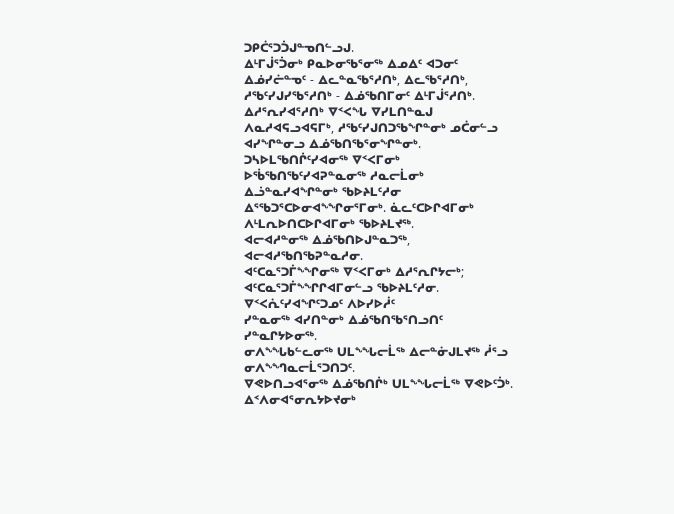ᑐᑭᑖᕐᑐᑑᒍᓐᓀᑎᓪᓗᒍ.
ᐃᒻᒥᒎᕐᑑᓂᒃ ᑭᓇᐅᓂᖃᕐᓂᖅ ᐃᓄᐃᑦ ᐊᑐᓂᑦ ᐃᓅᓯᓖᓐᓀᑦ - ᐃᓚᓐᓇᖃᕐᓱᑎᒃ, ᐃᓚᖃᕐᓱᑎᒃ, ᓱᖃᑦᓯᒍᓯᖃᕐᓱᑎᒃ - ᐃᓅᖃᑎᒥᓂᑦ ᐃᒻᒥᒎᕐᓱᑎᒃ. ᐃᓱᕐᕆᓯᐊᕐᓱᑎᒃ ᐁᑉᐸᖓ ᐁᓯᒪᑎᓐᓇᒍ ᐱᓇᓱᐊᕋᓗᐊᕋᒥᒃ, ᓱᖃᑦᓯᒍᑎᑐᖃᖏᓐᓂᒃ ᓄᑖᓂᓪᓗ ᐊᓯᖏᓐᓂᓗ ᐃᓅᖃᑎᖃᕐᓂᖏᓐᓂᒃ.
ᑐᓴᐅᒪᖃᑎᒌᑦᓯᐊᓂᖅ ᐁᑉᐸᒥᓂᒃ ᐅᖄᖃᑎᖃᑦᓯᐊᕈᓐᓇᓂᖅ ᓱᓇᓕᒫᓂᒃ ᐃᓘᓐᓇᓯᐊᖏᓐᓂᒃ ᖃᐅᔨᒪᑦᓱᓂ ᐃᕐᖃᑐᕐᑕᐅᓂᐊᖕᖏᓂᕐᒥᓂᒃ. ᓈᓚᑦᑕᐅᒋᐊᒥᓂᒃ ᐱᒻᒪᕆᐅᑎᑕᐅᒋᐊᒥᓂᒃ ᖃᐅᔨᒪᔪᖅ.
ᐊᓕᐊᓱᓐᓂᖅ ᐃᓅᖃᑎᐅᒍᓐᓇᑐᖅ, ᐊᓕᐊᓱᖃᑎᖃᕈᓐᓇᓱᓂ.
ᐊᑦᑕᓇᕐᑐᒦᖕᖏᓂᖅ ᐁᑉᐸᒥᓂᒃ ᐃᓱᕐᕆᒋᔭᓕᒃ; ᐊᑦᑕᓇᕐᑐᒦᖕᖏᒋᐊᒥᓂᓪᓗ ᖃᐅᔨᒪᑦᓱᓂ.
ᐁᑉᐸᕇᑦᓯᐊᖏᑦᑐᓄᑦ ᐱᐅᓯᐅᓲᑦ
ᓯᓐᓇᓂᖅ ᐊᓯᑎᓐᓂᒃ ᐃᓅᖃᑎᖃᕐᑎᓗᑎᑦ ᓯᓐᓇᒋᔭᐅᓂᖅ.
ᓂᐱᖕᖓᑲᓪᓚᓂᖅ ᑌᒪᖕᖓᓕᒫᖅ ᐃᓕᓐᓃᒍᒪᔪᖅ ᓲᕐᓗ ᓂᐱᖕᙰᓇᓕᒫᕐᑐᑎᑐᑦ.
ᐁᕙᐅᑎᓗᐊᕐᓂᖅ ᐃᓅᖃᑎᒌᒃ ᑌᒪᖕᖓᓕᒫᖅ ᐁᕙᐅᑦᑑᒃ.
ᐃᑉᐱᓂᐊᕐᓂᕆᔭᐅᔪᓂᒃ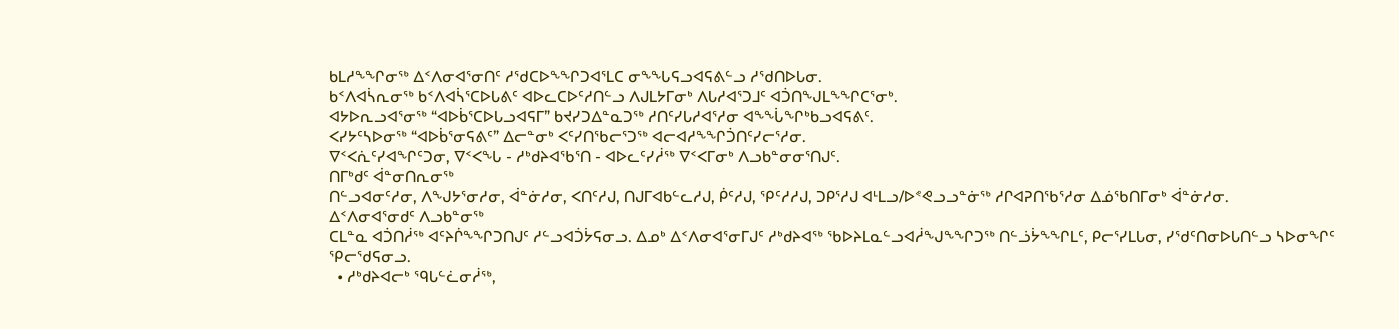ᑲᒪᓱᖕᖏᓂᖅ ᐃᑉᐱᓂᐊᕐᓂᑎᑦ ᓱᖁᑕᐅᖕᖏᑐᐊᕐᒪᑕ ᓂᖕᖓᕋᓗᐊᕋᕕᓪᓗ ᓱᖁᑎᐅᒐᓂ.
ᑲᑉᐱᐊᓵᕆᓂᖅ ᑲᑉᐱᐊᓵᕐᑕᐅᒐᕕᑦ ᐊᐅᓚᑕᐅᑦᓱᑎᓪᓗ ᐱᒍᒪᔭᒥᓂᒃ ᐱᒐᓱᐊᕐᑐᒧᑦ ᐊᑑᑎᖑᒪᖕᖏᑕᕐᓂᒃ.
ᐊᔭᐅᕆᓗᐊᕐᓂᖅ “ᐊᐅᑳᕐᑕᐅᒐᓗᐊᕋᒥ” ᑲᔪᓯᑐᐃᓐᓇᑐᖅ ᓱᑎᑦᓯᒐᓱᐊᕐᓱᓂ ᐊᖕᖔᖏᒃᑲᓗᐊᕋᕕᑦ.
ᐸᓯᔭᑦᓴᐅᓂᖅ “ᐊᐅᑳᕐᓂᕋᕕᑦ” ᐃᓕᓐᓂᒃ ᐸᑦᓯᑎᖃᓕᕐᑐᖅ ᐊᓕᐊᓱᖕᖏᑑᑎᑦᓯᓕᕐᓱᓂ.
ᐁᑉᐸᕇᑦᓯᐊᖏᑦᑐᓂ, ᐁᑉᐸᖓ - ᓱᒃᑯᔨᐊᖃᕐᑎ - ᐊᐅᓚᑦᓯᓲᖅ ᐁᑉᐸᒥᓂᒃ ᐱᓗᑲᓐᓂᓂᕐᑎᒍᑦ.
ᑎᒥᒃᑯᑦ ᐋᓐᓂᑎᕆᓂᖅ
ᑎᓪᓗᐊᓂᑦᓱᓂ, ᐱᖑᔭᕐᓂᓱᓂ, ᐋᓐᓃᓱᓂ, ᐸᑎᑦᓱᒍ, ᑎᒍᒥᐊᑲᓪᓚᓱᒍ, ᑮᑦᓱᒍ, ᕿᑦᓱᓱᒍ, ᑐᑭᕐᓱᒍ ᐊᒻᒪᓗ/ᐅᕝᕙᓗᓗᓐᓃᖅ ᓱᒋᐊᕈᑎᖃᕐᓱᓂ ᐃᓅᖃᑎᒥᓂᒃ ᐋᓐᓃᓱᓂ.
ᐃᑉᐱᓂᐊᕐᓂᑯᑦ ᐱᓗᑲᓐᓂᖅ
ᑕᒪᓐᓇ ᐊᑑᑎᓲᖅ ᐊᑦᔨᒌᖕᖏᑐᑎᒍᑦ ᓱᓪᓗᐊᑑᔮᕋᓂᓗ. ᐃᓄᒃ ᐃᑉᐱᓂᐊᕐᓂᒥᒍᑦ ᓱᒃᑯᔨᐊᖅ ᖃᐅᔨᒪᓇᓪᓗᐊᓲᖑᖕᖏᑐᖅ ᑎᓪᓘᔮᖕᖏᒪᑦ, ᑭᓕᕐᓯᒪᒐᓂ, ᓯᖁᑦᑎᓂᐅᒐᑎᓪᓗ ᓴᐅᓂᖏᑦ ᕿᓕᖁᕋᓂᓗ.
  • ᓱᒃᑯᔨᐊᓕᒃ ᙯᒐᓪᓛᓂᓲᖅ,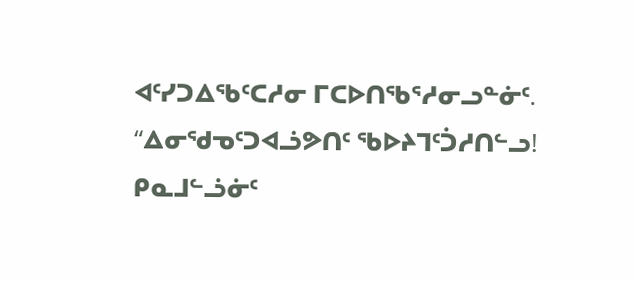ᐊᑦᓯᑐᐃᖃᑦᑕᓱᓂ ᒥᑕᐅᑎᖃᕐᓱᓂᓗᓐᓃᑦ. “ᐃᓂᖁᓀᑦᑐᐊᓘᕗᑎᑦ ᖃᐅᔨᒣᑦᑑᓱᑎᓪᓗ! ᑭᓇᒧᓪᓘᓃᑦ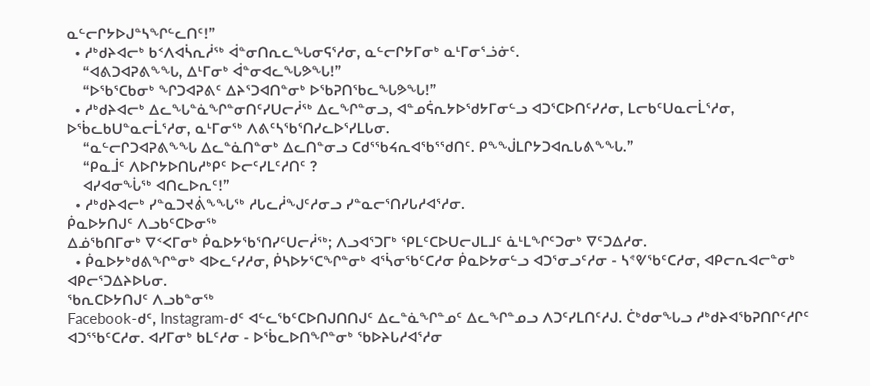ᓇᓪᓕᒋᔭᐅᒍᓐᓴᖏᓪᓚᑎᑦ!”
  • ᓱᒃᑯᔨᐊᓕᒃ ᑲᑉᐱᐊᓵᕆᓲᖅ ᐋᓐᓂᑎᕆᓚᖓᓂᕋᕐᓱᓂ, ᓇᓪᓕᒋᔭᒥᓂᒃ ᓇᒻᒥᓂᕐᓘᓃᑦ.
    “ᐊᕕᑐᐊᕈᕕᖕᖓ, ᐃᒻᒥᓂᒃ ᐋᓐᓂᐊᓚᖓᕗᖓ!”
    “ᐅᖃᕐᑕᑲᓂᒃ ᖏᑐᐊᕈᕕᑦ ᐃᔨᕐᑐᐊᑎᓐᓂᒃ ᐅᖃᕈᑎᖃᓚᖓᕗᖓ!”
  • ᓱᒃᑯᔨᐊᓕᒃ ᐃᓚᖓᓐᓈᖏᓐᓂᑎᑦᓯᑌᓕᓲᖅ ᐃᓚᖏᓐᓂᓗ, ᐊᓐᓄᕌᕆᔭᐅᖁᔭᒥᓂᓪᓗ ᐊᑐᕐᑕᐅᑎᑦᓯᓱᓂ, ᒪᓕᑲᑦᑌᓇᓕᒫᕐᓱᓂ, ᐅᖄᓚᑲᑌᓐᓇᓕᒫᕐᓱᓂ, ᓇᒻᒥᓂᖅ ᐱᕕᑦᓴᖃᕐᑎᓯᓚᐅᕐᓯᒪᒐᓂ.
    “ᓇᓪᓕᒋᑐᐊᕈᕕᖕᖓ ᐃᓚᓐᓈᑎᓐᓂᒃ ᐃᓚᑎᓐᓂᓗ ᑕᑯᕐᖃᔦᕆᐊᖃᕐᖁᑎᑦ. ᑭᖕᖒᒪᒋᔭᑐᐊᕆᒐᕕᖕᖓ.”
    “ᑭᓇᒨᑦ ᐱᐅᒋᔭᐅᑎᒐᓱᒃᑭᑦ ᐅᓕᑦᓯᒪᑦᓱᑎᑦ ?
    ᐊᓯᐊᓂᖔᖅ ᐊᑎᓚᐅᕆᑦ!”
  • ᓱᒃᑯᔨᐊᓕᒃ ᓯᓐᓇᑐᔪᕖᖕᖓᖅ ᓱᒐᓚᓲᖑᑦᓱᓂᓗ ᓯᓐᓇᓕᕐᑎᓯᒐᓱᐊᕐᓱᓂ.
ᑮᓇᐅᔭᑎᒍᑦ ᐱᓗᑲᑦᑕᐅᓂᖅ
ᐃᓅᖃᑎᒥᓂᒃ ᐁᑉᐸᒥᓂᒃ ᑮᓇᐅᔭᖃᕐᑎᓯᑦᑌᓕᓲᖅ; ᐱᓗᐊᕐᑐᒥᒃ ᕿᒪᑦᑕᐅᑌᓕᒍᒪᒧᑦ ᓈᒻᒪᖏᑦᑐᓂᒃ ᐁᑦᑐᐃᓱᓂ.
  • ᑮᓇᐅᔭᒃᑯᕕᖏᓐᓂᒃ ᐊᐅᓚᑦᓯᓱᓂ, ᑮᓴᐅᔭᕐᑕᖏᓐᓂᒃ ᐊᕐᓵᓂᖃᑦᑕᓱᓂ ᑮᓇᐅᔭᓂᓪᓗ ᐊᑐᕐᓂᓗᑦᓱᓂ - ᓴᕝᕓᖃᑦᑕᓱᓂ, ᐊᑭᓕᕆᐊᓕᓐᓂᒃ ᐊᑭᓕᕐᑐᐃᔨᐅᒐᓂ.
ᖃᕆᑕᐅᔭᑎᒍᑦ ᐱᓗᑲᓐᓂᖅ
Facebook-ᑯᑦ, Instagram-ᑯᑦ ᐊᓪᓚᖃᑦᑕᐅᑎᒍᑎᑎᒍᑦ ᐃᓚᓐᓈᖏᓐᓄᑦ ᐃᓚᖏᓐᓄᓗ ᐱᑐᑦᓯᒪᑎᑦᓱᒍ. ᑖᒃᑯᓂᖓᓗ ᓱᒃᑯᔨᐊᖃᕈᑎᒋᑦᓱᒋᑦ ᐊᑐᕐᖃᑦᑕᓱᓂ. ᐊᓯᒥᓂᒃ ᑲᒪᑦᓱᓂ - ᐅᖄᓚᐅᑎᖏᓐᓂᒃ ᖃᐅᔨᒐᓱᐊᕐᓱᓂ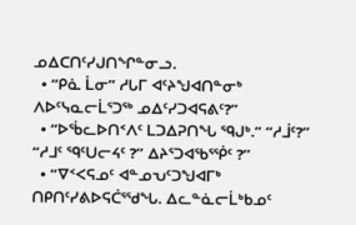ᓄᐃᑕᑎᑦᓯᒍᑎᖏᓐᓂᓗ.
  • “ᑭᓈ ᒫᓂ” ᓱᒐᒥ ᐊᑦᔨᖑᐊᑎᓐᓂᒃ ᐱᐅᑦᓭᓇᓕᒫᕐᑐᖅ ᓄᐃᑦᓯᑐᐊᕋᕕᑦ?”
  • “ᐅᖄᓚᐅᑎᑉᐱᑦ ᒪᑐᐃᕈᑎᖓ ᙯᒍᒃ.” “ᓱᒨᑦ?” “ᓱᒧᑦ ᙯᑦᑌᓕᔦᑦ ?” ᐃᔨᕐᑐᐊᖃᕐᖀᑦ ?”
  • “ᐁᑉᐸᕋᓄᑦ ᐊᓐᓄᕃᑦᑐᖑᐊᒥᒃ ᑎᑭᑎᑦᓯᕕᐅᕋᑖᕐᖁᖓ. ᐃᓚᓐᓈᓕᒫᒃᑲᓄᑦ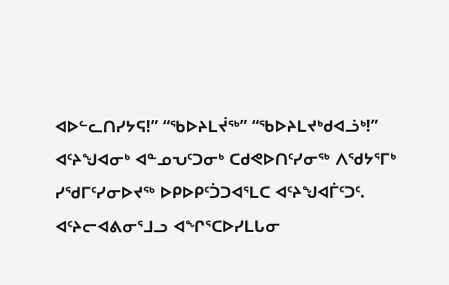ᐊᐅᓪᓚᑎᓯᔭᕋ!” “ᖃᐅᔨᒪᔫᖅ” “ᖃᐅᔨᒪᔪᒃᑯᐊᓘᒃ!”
ᐊᑦᔨᖑᐊᓂᒃ ᐊᓐᓄᕃᑦᑐᓂᒃ ᑕᑯᕙᐅᑎᑦᓯᓂᖅ ᐱᖁᔭᕐᒥᒃ ᓯᖁᒥᑦᓯᓂᐅᔪᖅ ᐅᑭᐅᑭᑦᑑᑐᐊᕐᒪᑕ ᐊᑦᔨᖑᐊᒦᑦᑐᑦ. ᐊᑦᔨᓕᐊᕕᓂᕐᒧᓗ ᐊᖏᕐᑕᐅᓯᒪᒐᓂ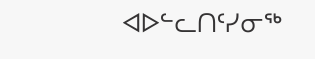ᐊᐅᓪᓚᑎᑦᓯᓂᖅ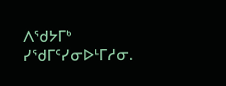ᐱᖁᔭᒥᒃ ᓯᖁᒥᑦᓯᓂᐅᒻᒥᓱᓂ.